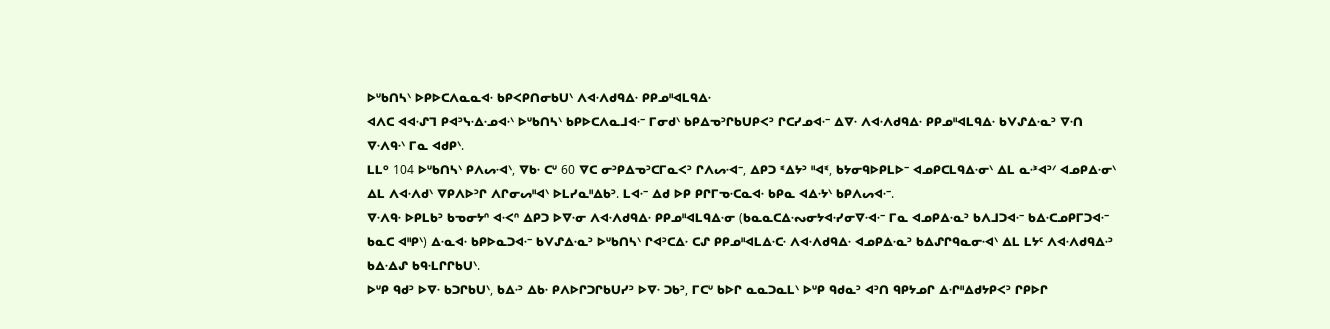ᐅᐡᑲᑎᓴᐠ ᐅᑭᐅᑕᐱᓇᓇᐊᐧ ᑲᑭᐸᑭᑎᓂᑲᑌᐠ ᐱᐊᐧᐱᑯᑫᐃᐧ ᑭᑭᓄᐦᐊᒪᑫᐃᐧ
ᐊᐱᑕ ᐊᐊᐧᔑᒣ ᑭᐊᐣᓭᐧᐃᐧᓄᐊᐧᐠ ᐅᐡᑲᑎᓴᐠ ᑲᑭᐅᑕᐱᓇᒧᐊᐧᐨ ᒥᓂᑯᐠ ᑲᑭᐃᓀᐣᒋᑲᑌᑭᐸᐣ ᒋᑕᓯᓄᐊᐧᐨ ᐃᐁᐧ ᐱᐊᐧᐱᑯᑫᐃᐧ ᑭᑭᓄᐦᐊᒪᑫᐃᐧ ᑲᐯᔑᐃᐧᓇᐣ ᐁᐧᑎ ᐁᐧᐱᑫᐧᐠ ᒥᓇ ᐊᑯᑭᐠ.
ᒪᒪᐤ 104 ᐅᐡᑲᑎᓴᐠ ᑭᐱᔕᐧᐊᐠ, ᐁᑲᐧ ᑕᐡ 60 ᐁᑕ ᓂᐣᑭᐃᓀᐣᑕᒥᓇᐸᐣ ᒋᐱᔕᐧᐊᐨ, ᐃᑭᑐ ᓫᐃᔭᐣ ᐦᐊᓫ, ᑲᔭᓂᑫᐅᑭᒪᐅᐨ ᐊᓄᑭᑕᒪᑫᐃᐧᓂᐠ ᐃᒪ ᓇᐧᕑᐊᐣᐟ ᐊᓄᑭᐃᐧᓂᐠ ᐃᒪ ᐱᐊᐧᐱᑯᐠ ᐁᑭᐱᐅᐣᒋ ᐱᒋᓂᔕᐦᐊᐠ ᐅᒪᓯᓇᐦᐃᑲᐣ. ᒪᐊᐧᐨ ᐃᑯ ᐅᑭ ᑭᒋᒥᓀᐧᑕᓇᐊᐧ ᑲᑭᓇ ᐊᐃᐧᔭᐠ ᑲᑭᐱᔕᐊᐧᐨ.
ᐁᐧᐱᑫᐧ ᐅᑭᒪᑲᐣ ᑲᓀᓂᔭᐢ ᐊᐧᐸᐢ ᐃᑭᑐ ᐅᐁᐧᓂ ᐱᐊᐧᐱᑯᑫᐃᐧ ᑭᑭᓄᐦᐊᒪᑫᐃᐧᓂ (ᑲᓇᓇᑕᐃᐧᔓᓂᔭᐊᐧᓯᓂᐁᐧᐊᐧᐨ ᒥᓇ ᐊᓄᑭᐃᐧᓇᐣ ᑲᐱᒧᑐᐊᐧᐨ ᑲᐃᐧᑕᓄᑭᒥᑐᐊᐧᐨ ᑲᓇᑕ ᐊᐦᑭᐠ) ᐃᐧᓇᐊᐧ ᑲᑭᐅᓇᑐᐊᐧᐨ ᑲᐯᔑᐃᐧᓇᐣ ᐅᐡᑲᑎᓴᐠ ᒋᐊᐣᑕᐃᐧ ᑕᔑ ᑭᑭᓄᐦᐊᒪᐃᐧᑕᐧ ᐱᐊᐧᐱᑯᑫᐃᐧ ᐊᓄᑭᐃᐧᓇᐣ ᑲᐃᔑᒋᑫᓇᓂᐧᐊᐠ ᐃᒪ ᒪᔭᑦ ᐱᐊᐧᐱᑯᑫᐃᐧᐣ ᑲᐃᐧᐃᔑ ᑲᑫᐧᒪᒋᒋᑲᑌᐠ.
ᐅᐡᑭ ᑫᑯᐣ ᐅᐁᐧ ᑲᑐᒋᑲᑌᐠ, ᑲᐃᐧᐣ ᐃᑲᐧ ᑭᐱᐅᒋᑐᒋᑲᑌᓯᐣ ᐅᐁᐧ ᑐᑲᐣ, ᒥᑕᐡ ᑲᐅᒋ ᓇᓇᑐᓇᒪᐠ ᐅᐡᑭ ᑫᑯᓇᐣ ᐊᐣᑎ ᑫᑭᔭᓄᒋ ᐃᐧᒋᐦᐃᑯᔭᑭᐸᐣ ᒋᑭᐅᒋ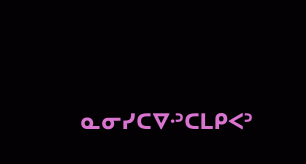ᓇᓂᓯᑕᐁᐧᐣᑕᒪᑭᐸᐣ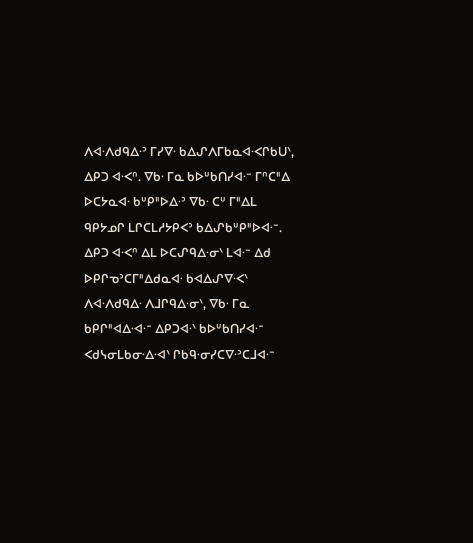ᐱᐊᐧᐱᑯᑫᐃᐧᐣ ᒥᓯᐁᐧ ᑲᐃᔑᐱᒥᑲᓇᐊᐧᐸᒋᑲᑌᐠ, ᐃᑭᑐ ᐊᐧᐸᐢ. ᐁᑲᐧ ᒥᓇ ᑲᐅᐡᑲᑎᓯᐊᐧᐨ ᒥᐢᑕᐦᐃ ᐅᑕᔭᓇᐊᐧ ᑲᐡᑭᐦᐅᐃᐧᐣ ᐁᑲᐧ ᑕᐡ ᒥᐦᐃᒪ ᑫᑭᔭᓄᒋ ᒪᒋᑕᒪᓱᔭᑭᐸᐣ ᑲᐃᔑᑲᐡᑭᐦᐅᐊᐧᐨ.
ᐃᑭᑐ ᐊᐧᐸᐢ ᐃᒪ ᐅᑕᔑᑫᐃᐧᓂᐠ ᒪᐊᐧᐨ ᐃᑯ ᐅᑭᒋᓀᐣᑕᒥᐦᐃᑯᓇᐊᐧ ᑲᐊᐃᔑᐁᐧᐸᐠ ᐱᐊᐧᐱᑯᑫᐃᐧ ᐱᒧᒋᑫᐃᐧᓂᐠ, ᐁᑲᐧ ᒥᓇ ᑲᑭᒋᐦᐊᐃᐧᐊᐧᐨ ᐃᑭᑐᐊᐧᐠ ᑲᐅᐡᑲᑎᓯᐊᐧᐨ ᐸᑯᓭᓂᒪᑲᓂᐧᐃᐧᐊᐠ ᒋᑲᑫᐧᓂᓯᑕᐁᐧᐣᑕᒧᐊᐧᐨ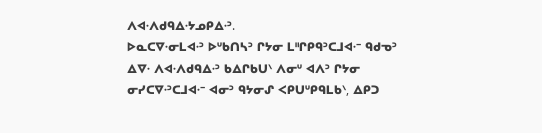ᐱᐊᐧᐱᑯᑫᐃᐧᔭᓄᑭᐃᐧᐣ.
ᐅᓇᑕᐁᐧᓂᒪᐊᐧᐣ ᐅᐡᑲᑎᓴᐣ ᒋᔭᓂ ᒪᐦᒋᑭᑫᐣᑕᒧᐊᐧᐨ ᑫᑯᓀᐣ ᐃᐁᐧ ᐱᐊᐧᐱᑯᑫᐃᐧᐣ ᑲᐃᒋᑲᑌᐠ ᐱᓂᐡ ᐊᐱᐣ ᒋᔭᓂ ᓂᓯᑕᐁᐧᐣᑕᒧᐊᐧᐨ ᐊᓂᐣ ᑫᔭᓂᔑ ᐸᑭᑌᐡᑭᑫᒪᑲᐠ, ᐃᑭᑐ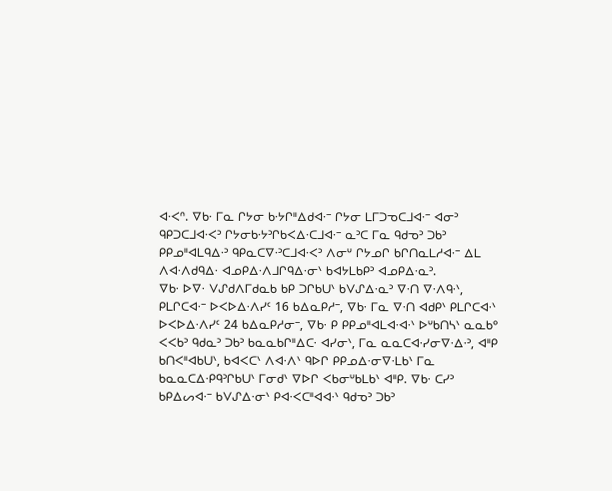ᐊᐧᐸᐢ. ᐁᑲᐧ ᒥᓇ ᒋᔭᓂ ᑲᐧᔭᒋᐦᐃᑯᐊᐧᐨ ᒋᔭᓂ ᒪᒥᑐᓀᑕᒧᐊᐧᐨ ᐊᓂᐣ ᑫᑭᑐᑕᒧᐊᐧᐸᐣ ᒋᔭᓂᑲᐧᔭᐣᒋᑲᐸᐃᐧᑕᒧᐊᐧᐨ ᓇᐣᑕ ᒥᓇ ᑫᑯᓀᐣ ᑐᑲᐣ ᑭᑭᓄᐦᐊᒪᑫᐃᐧᐣ ᑫᑭᓇᑕᐁᐧᐣᑕᒧᐊᐧᐸᐣ ᐱᓂᐡ ᒋᔭᓄᒋ ᑲᒋᑎᓇᒪᓱᐊᐧᐨ ᐃᒪ ᐱᐊᐧᐱᑯᑫᐃᐧ ᐊᓄᑭᐃᐧᐱᒧᒋᑫᐃᐧᓂᐠ ᑲᐊᔭᒪᑲᑭᐣ ᐊᓄᑭᐃᐧᓇᐣ.
ᐁᑲᐧ ᐅᐁᐧ ᐯᔑᑯᐱᒥᑯᓇᑲ ᑲᑭ ᑐᒋᑲᑌᐠ ᑲᐯᔑᐃᐧᓇᐣ ᐁᐧᑎ ᐁᐧᐱᑫᐧᐠ, ᑭᒪᒋᑕᐊᐧᐨ ᐅᐸᐅᐃᐧᐱᓯᑦ 16 ᑲᐃᓇᑭᓱᐨ, ᐁᑲᐧ ᒥᓇ ᐁᐧᑎ ᐊᑯᑭᐠ ᑭᒪᒋᑕᐊᐧᐠ ᐅᐸᐅᐃᐧᐱᓯᑦ 24 ᑲᐃᓇᑭᓱᓂᐨ, ᐁᑲᐧ ᑭ ᑭᑭᓄᐦᐊᒪᐊᐧᐊᐧᐠ ᐅᐡᑲᑎᓴᐠ ᓇᓇᑲᐤ ᐸᐸᑲᐣ ᑫᑯᓇᐣ ᑐᑲᐣ ᑲᓇᓇᑲᒋᐦᐃᑕᐧ ᐊᓯᓂᐠ, ᒥᓇ ᓇᓇᑕᐊᐧᓯᓂᐁᐧᐃᐧᐣ, ᐊᐦᑭ ᑲᑎᐸᐦᐊᑲᑌᐠ, ᑲᐊᐸᑕᐠ ᐱᐊᐧᐱᐠ ᑫᐅᒋ ᑭᑭᓄᐃᐧᓂᐁᐧᒪᑲᐠ ᒥᓇ ᑲᓇᓇᑕᐃᐧᑭᑫᐣᒋᑲᑌᐠ ᒥᓂᑯᐠ ᐁᐅᒋ ᐸᑲᓂᐡᑲᒪᑲᐠ ᐊᐦᑭ. ᐁᑲᐧ ᑕᓯᐣ ᑲᑭᐃᔕᐊᐧᐨ ᑲᐯᔑᐃᐧᓂᐠ ᑭᐊᐧᐸᑕᐦᐊᐊᐧᐠ ᑫᑯᓀᐣ ᑐᑲᐣ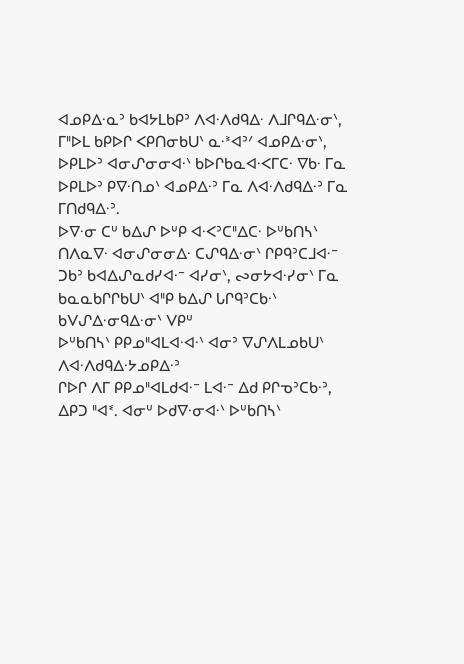ᐊᓄᑭᐃᐧᓇᐣ ᑲᐊᔭᒪᑲᑭᐣ ᐱᐊᐧᐱᑯᑫᐃᐧ ᐱᒧᒋᑫᐃᐧᓂᐠ, ᒥᐦᐅᒪ ᑲᑭᐅᒋ ᐸᑭᑎᓂᑲᑌᐠ ᓇᐧᕑᐊᐣᐟ ᐊᓄᑭᐃᐧᓂᐠ, ᐅᑭᒪᐅᐣ ᐊᓂᔑᓂᓂᐊᐧᐠ ᑲᐅᒋᑲᓇᐊᐧᐸᒥᑕᐧ ᐁᑲᐧ ᒥᓇ ᐅᑭᒪᐅᐣ ᑭᐁᐧᑎᓄᐠ ᐊᓄᑭᐃᐧᐣ ᒥᓇ ᐱᐊᐧᐱᑯᑫᐃᐧᐣ ᒥᓇ ᒥᑎᑯᑫᐃᐧᐣ.
ᐅᐁᐧᓂ ᑕᐡ ᑲᐃᔑ ᐅᐡᑭ ᐊᐧᐸᐣᑕᐦᐃᑕᐧ ᐅᐡᑲᑎᓴᐠ ᑎᐱᓇᐁᐧ ᐊᓂᔑᓂᓂᐃᐧ ᑕᔑᑫᐃᐧᓂᐠ ᒋᑭᑫᐣᑕᒧᐊᐧᐨ ᑐᑲᐣ ᑲᐊᐃᔑᓇᑯᓯᐊᐧᐨ ᐊᓯᓂᐠ, ᔓᓂᔭᐊᐧᓯᓂᐠ ᒥᓇ ᑲᓇᓇᑲᒋᒋᑲᑌᐠ ᐊᐦᑭ ᑲᐃᔑ ᒐᒋᑫᐣᑕᑲᐧᐠ ᑲᐯᔑᐃᐧᓂᑫᐃᐧᓂᐠ ᐯᑭᐡ
ᐅᐡᑲᑎᓴᐠ ᑭᑭᓄᐦᐊᒪᐊᐧᐊᐧᐠ ᐊᓂᐣ ᐁᔑᐱᒪᓄᑲᑌᐠ ᐱᐊᐧᐱᑯᑫᐃᐧᔭᓄᑭᐃᐧᐣ
ᒋᐅᒋ ᐱᒥ ᑭᑭᓄᐦᐊᒪᑯᐊᐧᐨ ᒪᐊᐧᐨ ᐃᑯ ᑭᒋᓀᐣᑕᑲᐧᐣ, ᐃᑭᑐ ᐦᐊᓫ. ᐊᓂᐡ ᐅᑯᐁᐧᓂᐊᐧᐠ ᐅᐡᑲᑎᓴᐠ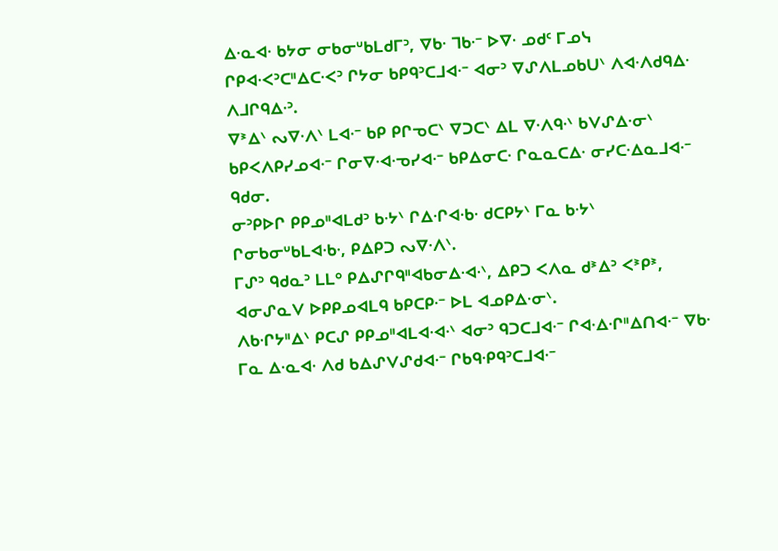ᐃᐧᓇᐊᐧ ᑲᔭᓂ ᓂᑲᓂᐡᑲᒪᑯᒥᐣ, ᐁᑲᐧ ᒣᑲᐧᐨ ᐅᐁᐧ ᓄᑯᑦ ᒥᓄᓭ ᒋᑭᐊᐧᐸᐣᑕᐦᐃᑕᐧᐸᐣ ᒋᔭᓂ ᑲᑭᑫᐣᑕᒧᐊᐧᐨ ᐊᓂᐣ ᐁᔑᐱᒪᓄᑲᑌᐠ ᐱᐊᐧᐱᑯᑫᐃᐧ ᐱᒧᒋᑫᐃᐧᐣ.
ᐁᕑᐃᐠ ᔓᐁᐧᐱᐠ ᒪᐊᐧᐨ ᑲᑭ ᑭᒋᓀᑕᐠ ᐁᑐᑕᐠ ᐃᒪ ᐁᐧᐱᑫᐧᐠ ᑲᐯᔑᐃᐧᓂᐠ ᑲᑭᐸᐱᑭᓯᓄᐊᐧᐨ ᒋᓂᐁᐧᐊᐧᓀᓯᐊᐧᐨ ᑲᑭᐃᓂᑕᐧ ᒋᓇᓇᑕᐃᐧ ᓂᓯᑕᐧᐃᓇᒧᐊᐧᐨ ᑫᑯᓂ.
ᓂᐣᑭᐅᒋ ᑭᑭᓄᐦᐊᒪᑯᐣ ᑲᐧᔭᐠ ᒋᐃᐧᒋᐊᐧᑲᐧ ᑯᑕᑭᔭᐠ ᒥᓇ ᑲᐧᔭᐠ ᒋᓂᑲᓂᐡᑲᒪᐊᐧᑲᐧ, ᑭᐃᑭᑐ ᔓᐁᐧᐱᐠ.
ᒥᔑᐣ ᑫᑯᓇᐣ ᒪᒪᐤ ᑭᐃᔑᒋᑫᐦᐊᑲᓂᐃᐧᐊᐧᐠ, ᐃᑭᑐ ᐸᐱᓇ ᑯᕑᐃᐣ ᐸᕑᑭᕑ, ᐊᓂᔑᓇᐯ ᐅᑭᑭᓄᐊᒪᑫ ᑲᑭᑕᑭᐧᐨ ᐅᒪ ᐊᓄᑭᐃᐧᓂᐠ.
ᐱᑲᐧᒋᔭᐦᐃᐠ ᑭᑕᔑ ᑭᑭᓄᐦᐊᒪᐊᐧᐊᐧᐠ ᐊᓂᐣ ᑫᑐᑕᒧᐊᐧᐨ ᒋᐊᐧᐃᐧᒋᐦᐃᑎᐊᐧᐨ ᐁᑲᐧ ᒥᓇ ᐃᐧᓇᐊᐧ ᐱᑯ ᑲᐃᔑᐯᔑᑯᐊᐧᐨ ᒋᑲᑫᐧᑭᑫᐣᑕᒧᐊᐧᐨ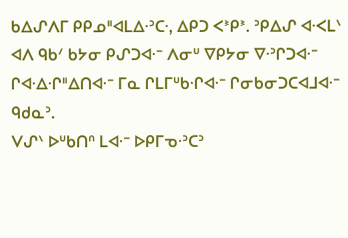ᑲᐃᔑᐱᒥ ᑭᑭᓄᐦᐊᒪᐃᐧᐣᑕᐧ, ᐃᑭᑐ ᐸᕑᑭᕑ. ᐣᑭᐃᔑ ᐊᐧᐸᒪᐠ ᐊᐱ ᑫᑲᐟ ᑲᔭᓂ ᑭᔑᑐᐊᐧᐨ ᐱᓂᐡ ᐁᑭᔭᓂ ᐁᐧᐣᒋᑐᐊᐧᐨ ᒋᐊᐧᐃᐧᒋᐦᐃᑎᐊᐧᐨ ᒥᓇ ᒋᒪᒥᐡᑲᐧᒋᐊᐧᐨ ᒋᓂᑲᓂᑐᑕᐊᒧᐊᐧᐨ ᑫᑯᓇᐣ.
ᐯᔑᐠ ᐅᐡᑲᑎᐢ ᒪᐊᐧᐨ ᐅᑭᒥᓀᐧᐣᑕᐣ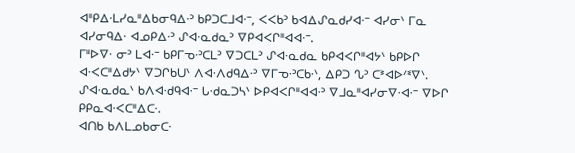ᐊᐦᑭᐃᐧᒪᓯᓇᐦᐃᑲᓂᑫᐃᐧᐣ ᑲᑭᑐᑕᒧᐊᐧᐨ, ᐸᐸᑲᐣ ᑲᐊᐃᔑᓇᑯᓯᐊᐧᐨ ᐊᓯᓂᐠ ᒥᓇ ᐊᓯᓂᑫᐃᐧ ᐊᓄᑭᐃᐧᐣ ᔑᐊᐧᓇᑯᓇᐣ ᐁᑭᐊᐸᒋᐦᐊᐊᐧᐨ.
ᒥᐦᐅᐁᐧ ᓂᐣ ᒪᐊᐧᐨ ᑲᑭᒥᓀᐧᐣᑕᒪᐣ ᐁᑐᑕᒪᐣ ᔑᐊᐧᓇᑯᓇ ᑲᑭᐊᐸᒋᐦᐊᔭᐠ ᑲᑭᐅᒋ ᐊᐧᐸᑕᐦᐃᑯᔭᐠ ᐁᑐᒋᑲᑌᐠ ᐱᐊᐧᐱᑯᑫᐃᐧᐣ ᐁᒥᓀᐧᐣᑕᑲᐧᐠ, ᐃᑭᑐ ᔐᐣ ᑕᕑᐊᐅᐟᓫᐁᐠ.
ᔑᐊᐧᓇᑯᓇᐠ ᑲᐱᐊᐧᑯᑫᐊᐧᐨ ᒐᐧᑯᓇᑐᓴᐠ ᐅᑭᐊᐸᒋᐦᐊᐊᐧᐣ ᐁᒧᓇᐦᐊᓯᓂᐁᐧᐊᐧᐨ ᐁᐅᒋ ᑭᑭᓇᐊᐧᐸᑕᐦᐃᑕᐧ.
ᐊᑎᑲ ᑲᐱᒪᓄᑲᓂᑕᐧ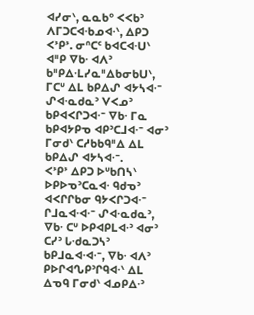ᐊᓯᓂᐠ, ᓇᓇᑲᐤ ᐸᐸᑲᐣ ᐱᒥᑐᑕᐊᐧᑲᓄᐊᐧᐠ, ᐃᑭᑐ ᐸᕑᑭᕑ. ᓂᐢᑕᑦ ᑲᐊᑕᐊᐧᑌᐠ ᐊᐦᑭ ᐁᑲᐧ ᐊᐱᐣ ᑲᐦᑭᐃᐧᒪᓯᓇᐦᐃᑲᓂᑲᑌᐠ, ᒥᑕᐡ ᐃᒪ ᑲᑭᐃᔑ ᐊᔭᓴᐊᐧᐨ ᔑᐊᐧᓇᑯᓇᐣ ᐯᐸᓄᐣ ᑲᑭᐊᐸᒋᑐᐊᐧᐨ ᐁᑲᐧ ᒥᓇ ᑲᑭᐊᔭᑭᓀ ᐊᑭᐣᑕᒧᐊᐧᐨ ᐊᓂᐣ ᒥᓂᑯᐠ ᑕᓱᑲᑲᑫᐦᐃ ᐃᒪ ᑲᑭᐃᔑ ᐊᔭᓴᐊᐧᐨ.
ᐸᕑᑭᕑ ᐃᑭᑐ ᐅᐡᑲᑎᓴᐠ ᐅᑭᐅᓀᐣᑕᓇᐊᐧ ᑫᑯᓀᐣ ᐊᐸᒋᒋᑲᓂ ᑫᔭᐸᒋᑐᐊᐧᐨ ᒋᒧᓇᐊᐧᐊᐧᐨ ᔑᐊᐧᓇᑯᓇᐣ, ᐁᑲᐧ ᑕᐡ ᐅᑭᐊᑭᒪᐊᐧᐣ ᐊᓂᐣ ᑕᓯᐣ ᒐᐧᑯᓇᑐᓴᐣ ᑲᑭᒧᓇᐊᐧᐊᐧᐨ, ᐁᑲᐧ ᐊᐱᐣ ᑭᐅᒋᐊᔐᑭᐣᒋᑫᐊᐧᐠ ᐃᒪ ᐃᓀᑫ ᒥᓂᑯᐠ ᐊᓄᑭᐃᐧᐣ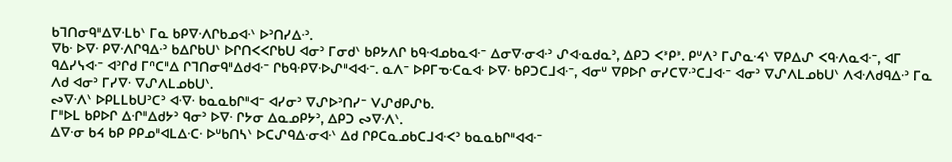ᑲᒣᑎᓂᑫᐦᐃᐁᐧᒪᑲᐠ ᒥᓇ ᑲᑭᐁᐧᐱᒋᑲᓄᐊᐧᐠ ᐅᐣᑎᓯᐃᐧᐣ.
ᐁᑲᐧ ᐅᐁᐧ ᑭᐁᐧᐱᒋᑫᐃᐧᐣ ᑲᐃᒋᑲᑌᐠ ᐅᒋᑎᐸᐸᒋᑲᑌ ᐊᓂᐣ ᒥᓂᑯᐠ ᑲᑭᔭᐱᒋ ᑲᑫᐧᐊᓄᑲᓇᐊᐧᐨ ᐃᓂᐁᐧᓂᐊᐧᐣ ᔑᐊᐧᓇᑯᓇᐣ, ᐃᑭᑐ ᐸᕑᑭᕑ. ᑭᐡᐱᐣ ᒥᔑᓇᐧᔦᐠ ᐁᑭᐃᔑ ᐸᑫᐧᐱᓇᐊᐧᐨ, ᐊᒥ ᑫᐃᓯᓭᐊᐧᐨ ᐊᐣᒋᑯ ᒥᐢᑕᐦᐃ ᒋᒣᑎᓂᑫᐦᐃᑯᐊᐧᐨ ᒋᑲᑫᐧᑭᐁᐧᐅᔑᐦᐊᐊᐧᐨ. ᓇᐱᐨ ᐅᑭᒥᓀᐧᑕᓇᐊᐧ ᐅᐁᐧ ᑲᑭᑐᑕᒧᐊᐧᐨ, ᐊᓂᐡ ᐁᑭᐅᒋ ᓂᓯᑕᐁᐧᐣᑕᒧᐊᐧᐨ ᐊᓂᐣ ᐁᔑᐱᒪᓄᑲᑌᐠ ᐱᐊᐧᐱᑯᑫᐃᐧᐣ ᒥᓇ ᐱᑯ ᐊᓂᐣ ᒥᓯᐁᐧ ᐁᔑᐱᒪᓄᑲᑌᐠ.
ᔓᐁᐧᐱᐠ ᐅᑭᒪᒪᑲᑌᐣᑕᐣ ᐊᐧᐁᐧ ᑲᓇᓇᑲᒋᐦᐊᐨ ᐊᓯᓂᐣ ᐁᔑᐅᐣᑎᓯᐨ ᐯᔑᑯᑭᔑᑲ.
ᒥᐦᐅᒪ ᑲᑭᐅᒋ ᐃᐧᒋᐦᐃᑯᔭᐣ ᑫᓂᐣ ᐅᐁᐧ ᒋᔭᓂ ᐃᓇᓄᑭᔭᐣ, ᐃᑭᑐ ᔓᐁᐧᐱᐠ.
ᐃᐁᐧᓂ ᑲᔦ ᑲᑭ ᑭᑭᓄᐦᐊᒪᐃᐧᑕᐧ ᐅᐡᑲᑎᓴᐠ ᐅᑕᔑᑫᐃᐧᓂᐊᐧᐠ ᐃᑯ ᒋᑭᑕᓇᓄᑲᑕᒧᐊᐧᐸᐣ ᑲᓇᓇᑲᒋᐦᐊᐊᐧᐨ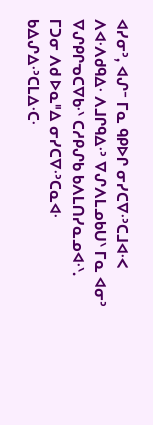ᐊᓯᓂᐣ, ᐊᔑᐨ ᒥᓇ ᑫᑭᐅᒋ ᓂᓯᑕᐁᐧᐣᑕᒧᐊᐧᐸ ᐱᐊᐧᐱᑯᑫᐃᐧ ᐱᒧᒋᑫᐃᐧᐣ ᐁᔑᐱᒪᓄᑲᑌᐠ ᒥᓇ ᐊᓂᐣ ᐁᔑᑭᒋᓀᑕᐁᑲᐧᐠ ᑕᓱᑭᔑᑲ ᑲᐱᒪᑎᓯᓇᓄᐊᐧᐠ.
ᒥᑐᓂ ᐱᑯ ᐅᓇᐦᐃ ᓂᓯᑕᐁᐧᐣᑕᓇᐊᐧ ᑲᐃᔑᐃᐧᐣᑕᒪᐃᐧᑕᐧ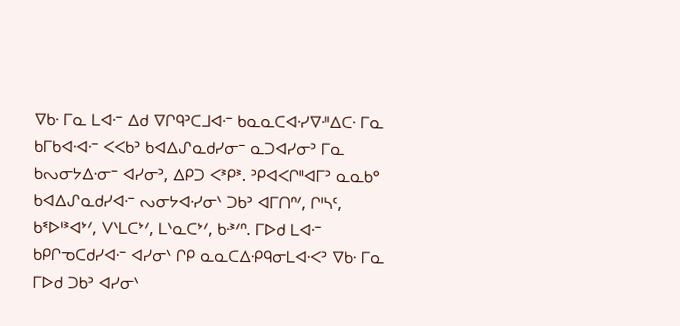ᐁᑲᐧ ᒥᓇ ᒪᐊᐧᐨ ᐃᑯ ᐁᒋᑫᐣᑕᒧᐊᐧᐨ ᑲᓇᓇᑕᐊᐧᓯᐁᐧᐦᐃᑕᐧ ᒥᓇ ᑲᒥᑲᐊᐧᐊᐧᐨ ᐸᐸᑲᐣ ᑲᐊᐃᔑᓇᑯᓯᓂᐨ ᓇᑐᐊᓯᓂᐣ ᒥᓇ ᑲᔓᓂᔭᐃᐧᓂᐨ ᐊᓯᓂᐣ, ᐃᑭᑐ ᐸᕑᑭᕑ. ᐣᑭᐊᐸᒋᐦᐊᒥᐣ ᓇᓇᑲᐤ ᑲᐊᐃᔑᓇᑯᓯᐊᐧᐨ ᔓᓂᔭᐊᐧᓯᓂᐠ ᑐᑲᐣ ᐊᒥᑎᐢᐟ, ᒋᑊᓴᑦ, ᑲᓫᐅᑊᕑᐊᔾᐟ, ᐯᐠᒪᑕᔾᐟ, ᒪᐠᓇᑕᔾᐟ, ᑲᐧᕑᐟᐢ. ᒥᐅᑯ ᒪᐊᐧᐨ ᑲᑭᒋᓀᑕᑯᓯᐊᐧᐨ ᐊᓯᓂᐠ ᒋᑭ ᓇᓇᑕᐃᐧᑭᑫᓂᒪᐊᐧᐸᐣ ᐁᑲᐧ ᒥᓇ ᒥᐅᑯ ᑐᑲᐣ ᐊᓯᓂᐠ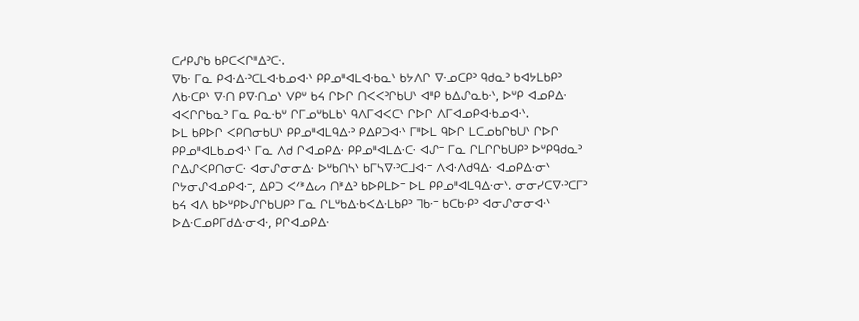ᑕᓱᑭᔑᑲ ᑲᑭᑕᐸᒋᐦᐃᐣᑕᐧ.
ᐁᑲᐧ ᒥᓇ ᑭᐊᐧᐃᐧᐣᑕᒪᐊᐧᑲᓄᐊᐧᐠ ᑭᑭᓄᐦᐊᒪᐊᐧᑲᓇᐠ ᑲᔭᐱᒋ ᐁᐧᓄᑕᑭᐣ ᑫᑯᓇᐣ ᑲᐊᔭᒪᑲᑭᐣ ᐱᑲᐧᑕᑭᐠ ᐁᐧᑎ ᑭᐁᐧᑎᓄᐠ ᐯᑭᐡ ᑲᔦ ᒋᐅᒋ ᑎᐸᐸᐣᒋᑲᑌᐠ ᐊᐦᑭ ᑲᐃᔑᓇᑲᐧᐠ, ᐅᐡᑭ ᐊᓄᑭᐃᐧ ᐊᐸᒋᒋᑲᓇᐣ ᒥᓇ ᑭᓇᐧᑲᐡ ᒋᒥᓄᐡᑲᒪᑲᐠ ᑫᐱᒥᐊᐸᑕᐠ ᒋᐅᒋ ᐱᒥᐊᓄᑭᐊᐧᑲᓄᐊᐧᐠ.
ᐅᒪ ᑲᑭᐅᒋ ᐸᑭᑎᓂᑲᑌᐠ ᑭᑭᓄᐦᐊᒪᑫᐃᐧᐣ ᑭᐃᑭᑐᐊᐧᐠ ᒥᐦᐅᒪ ᑫᐅᒋ ᒪᑕᓄᑲᒋᑲᑌᐠ ᒋᐅᒋ ᑭᑭᓄᐦᐊᒪᑲᓄᐊᐧᐠ ᒥᓇ ᐱᑯ ᒋᐊᓄᑭᐃᐧ ᑭᑭᓄᐦᐊᒪᐃᐧᑕᐧ ᐊᔑᐨ ᒥᓇ ᒋᒪᒋᒋᑲᑌᑭᐣ ᐅᐡᑭᑫᑯᓇᐣ ᒋᐃᔑᐸᑭᑎᓂᑕᐧ ᐊᓂᔑᓂᓂᐃᐧ ᐅᐡᑲᑎᓴᐠ ᑲᒥᓴᐁᐧᐣᑕᒧᐊᐧᐨ ᐱᐊᐧᐱᑯᑫᐃᐧ ᐊᓄᑭᐃᐧᓂᐠ ᒋᔭᓂᔑᐊᓄᑭᐊᐧᐨ, ᐃᑭᑐ ᐸᐟᕑᐃᔕ ᑎᕑᐃᐣ ᑲᐅᑭᒪᐅᐨ ᐅᒪ ᑭᑭᓄᐦᐊᒪᑫᐃᐧᓂᐠ. ᓂᓂᓯᑕᐁᐧᐣᑕᒥᐣ ᑲᔦ ᐊᐱ ᑲᐅᐡᑭᐅᔑᒋᑲᑌᑭᐣ ᒥᓇ ᒋᒪᐡᑲᐃᐧᑲᐸᐃᐧᒪᑲᑭᐣ ᒣᑲᐧᐨ ᑲᑕᑲᐧᑭᐣ ᐊᓂᔑᓂᓂᐊᐧᐠ ᐅᐃᐧᑕᓄᑭᒥᑯᐃᐧᓂᐊᐧ, ᑭᒋᐊᓄᑭᐃᐧ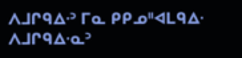ᐱᒧᒋᑫᐃᐧᐣ ᒥᓇ ᑭᑭᓄᐦᐊᒪᑫᐃᐧ ᐱᒧᒋᑫᐃᐧᓇᐣ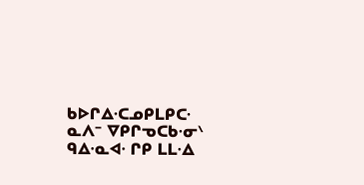ᑲᐅᒋᐃᐧᑕᓄᑭᒪᑭᑕᐧ ᓇᐱᐨ ᐁᑭᒋᓀᑕᑲᐧᓂᐠ ᑫᐃᐧᓇᐊᐧ ᒋᑭ ᒪᒪᐧᐃ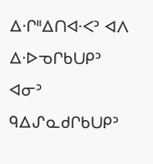ᐃᐧᒋᐦᐃᑎᐊᐧᐸᐣ ᐊᐱ ᐃᐧᐅᓀᒋᑲᑌᑭᐣ ᐊᓂᐣ ᑫᐃᔑᓇᑯᒋᑲᑌᑭᐣ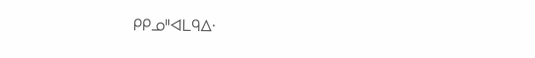ᑭᑭᓄᐦᐊᒪᑫᐃᐧ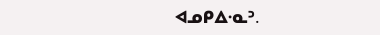ᐊᓄᑭᐃᐧᓇᐣ.